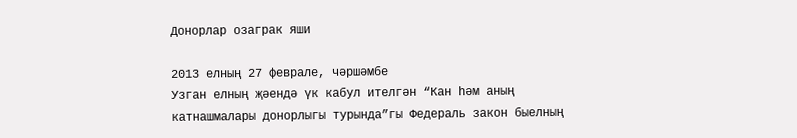Донорлар озаграк яши

2013 елның 27 феврале, чәршәмбе
Узган елның җәендә үк кабул ителгән “Кан һәм аның катнашмалары донорлыгы турында”гы Федераль закон быелның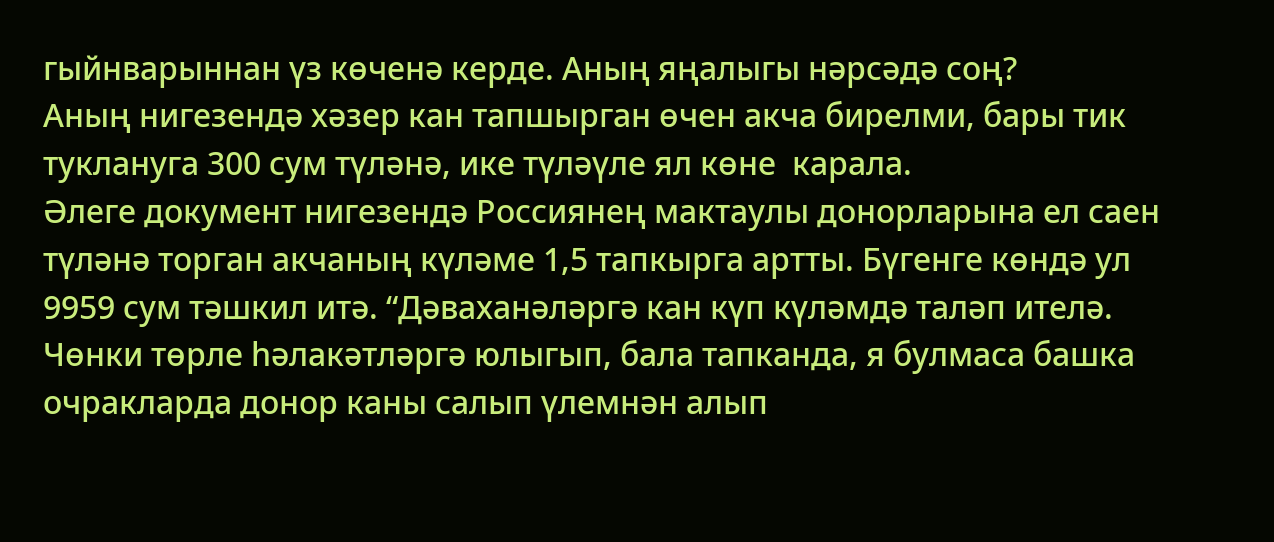гыйнварыннан үз көченә керде. Аның яңалыгы нәрсәдә соң?
Аның нигезендә хәзер кан тапшырган өчен акча бирелми, бары тик туклануга 300 сум түләнә, ике түләүле ял көне  карала.
Әлеге документ нигезендә Россиянең мактаулы донорларына ел саен түләнә торган акчаның күләме 1,5 тапкырга артты. Бүгенге көндә ул 9959 сум тәшкил итә. “Дәваханәләргә кан күп күләмдә таләп ителә. Чөнки төрле һәлакәтләргә юлыгып, бала тапканда, я булмаса башка очракларда донор каны салып үлемнән алып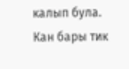калып була. Кан бары тик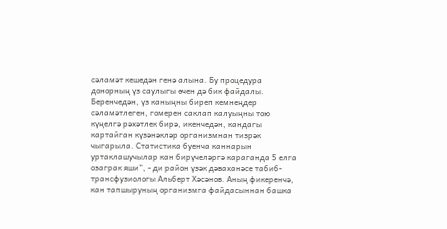сәламәт кешедән генә алына. Бу процедура донорның үз саулыгы өчен дә бик файдалы. Беренчедән, үз каныңны биреп кемнеңдер сәламәтлеген, гомерен саклап калуыңны тою күңелгә рәхәтлек бирә, икенчедән, кандагы картайган күзәнәкләр организмнан тизрәк чыгарыла. Статистика буенча каннарын уртаклашучылар кан бирүчеләргә караганда 5 елга озаграк яши”, - ди район үзәк дәваханәсе табиб-трансфузиологы Альберт Хәсәнов. Аның фикеренчә, кан тапшыруның организмга файдасыннан башка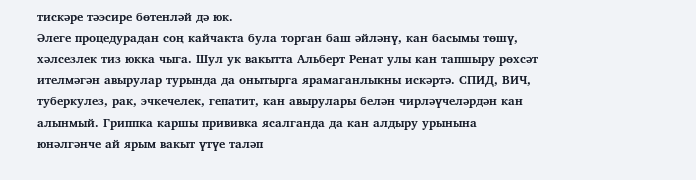тискәре тәэсире бөтенләй дә юк.
Әлеге процедурадан соң кайчакта була торган баш әйләнү, кан басымы төшү, хәлсезлек тиз юкка чыга. Шул ук вакытта Альберт Ренат улы кан тапшыру рөхсәт ителмәгән авырулар турында да онытырга ярамаганлыкны искәртә. СПИД, ВИЧ, туберкулез, рак, эчкечелек, гепатит, кан авырулары белән чирләүчеләрдән кан алынмый. Гриппка каршы прививка ясалганда да кан алдыру урынына юнәлгәнче ай ярым вакыт үтүе таләп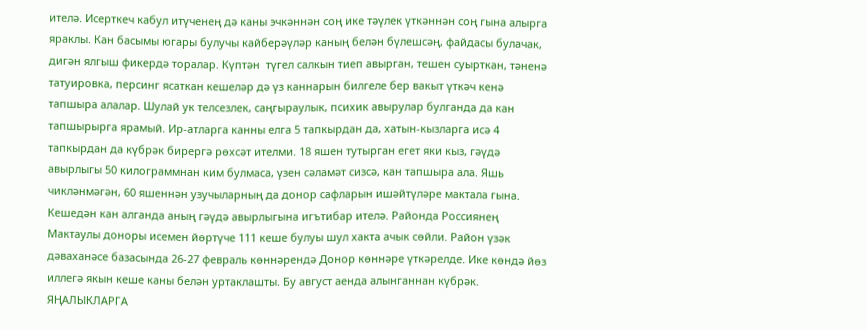ителә. Исерткеч кабул итүченең дә каны эчкәннән соң ике тәүлек үткәннән соң гына алырга яраклы. Кан басымы югары булучы кайберәүләр каның белән бүлешсәң, файдасы булачак, дигән ялгыш фикердә торалар. Күптән  түгел салкын тиеп авырган, тешен суырткан, тәненә татуировка, персинг ясаткан кешеләр дә үз каннарын билгеле бер вакыт үткәч кенә тапшыра алалар. Шулай ук телсезлек, саңгыраулык, психик авырулар булганда да кан тапшырырга ярамый. Ир-атларга канны елга 5 тапкырдан да, хатын-кызларга исә 4 тапкырдан да күбрәк бирергә рөхсәт ителми. 18 яшен тутырган егет яки кыз, гәүдә авырлыгы 50 килограммнан ким булмаса, үзен сәламәт сизсә, кан тапшыра ала. Яшь чикләнмәгән, 60 яшеннән узучыларның да донор сафларын ишәйтүләре мактала гына. Кешедән кан алганда аның гәүдә авырлыгына игътибар ителә. Районда Россиянең Мактаулы доноры исемен йөртүче 111 кеше булуы шул хакта ачык сөйли. Район үзәк дәваханәсе базасында 26-27 февраль көннәрендә Донор көннәре үткәрелде. Ике көндә йөз иллегә якын кеше каны белән уртаклашты. Бу август аенда алынганнан күбрәк.
ЯҢАЛЫКЛАРГА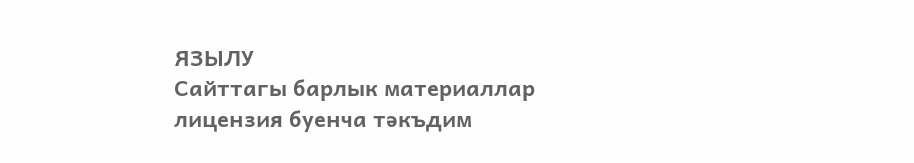ЯЗЫЛУ
Сайттагы барлык материаллар лицензия буенча тәкъдим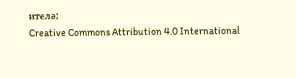ителә:
Creative Commons Attribution 4.0 International